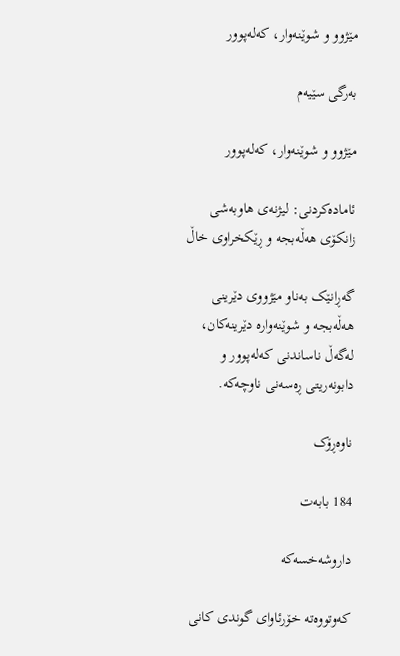مێژوو و شوێنەوار، کەلەپوور

بەرگی سێیەم

مێژوو و شوێنەوار، کەلەپوور

ئامادەکردنی: لیژنه‌ی هاوبه‌شی زانكۆی هه‌ڵه‌بجه‌ و ڕێكخراوی خاڵ

گەڕانێک بەناو مێژووی دێرینی هەڵەبجە و شوێنەوارە دێرینەکان، لەگەڵ ناساندنی کەلەپوور و دابونەریتی ڕەسەنی ناوچەکە.

ناوەڕۆک

184 بابەت

داروشەخسەکە

کەوتووەتە خۆرئاوای گوندی کانی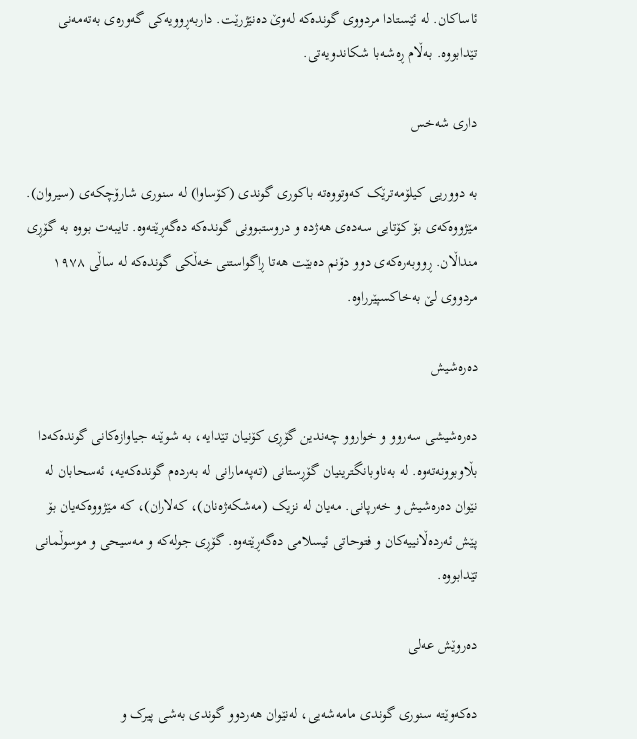ئاساکان. لە ئێستادا مردووی گوندەکە لەوێ دەنێژرێت. داربەڕوویەکی گەورەی بەتەمەنی تێدابووە. بـەڵام ڕەشـەبا شکاندویەتی.

داری شەخس

بە دووریی کیلۆمەترێک کەوتووەتە باکوری گوندى (کۆساوا) لە سنوری شارۆچکەی (سیروان). مێژووەکەی بۆ کۆتایی سەدەی هەژدە و دروستبوونی گوندەکە دەگەڕێتەوە. تایبەت بووە بە گۆڕی منداڵان. ڕووبەرەکەی دوو دۆنم دەبێت هەتا ڕاگواستنی خەڵکی گوندەکە لە ساڵی ١٩٧٨ مردووی لێ بەخاکسپێرراوە.

دەرەشیش

دەرەشیشی سەروو و خواروو چەندین گۆڕی کۆنیان تێدایە، بە شوێنە جیاوازەکانی گوندەکەدا بڵاوبوونەتەوە. لە بەناوبانگترینیان گۆڕستانی (تەپەمارانی لە بەردەم گوندەکەیە، ئەسحابان لە نێوان دەرەشیش و خەرپانی. مەیان لە نزیک (مەشکەژەنان)، کەلاران)، کە مێژووەکەیان بۆ پێش ئەردەڵانییەکان و فتوحاتی ئیسلامی دەگەڕێتەوە. گۆڕی جولەکە و مەسیحی و موسوڵمانی تێدابووە.

دەروێش عەلی

دەکەوێتە سنوری گوندی مامەشەیی، لەنێوان هەردوو گوندی بەشی پیرک و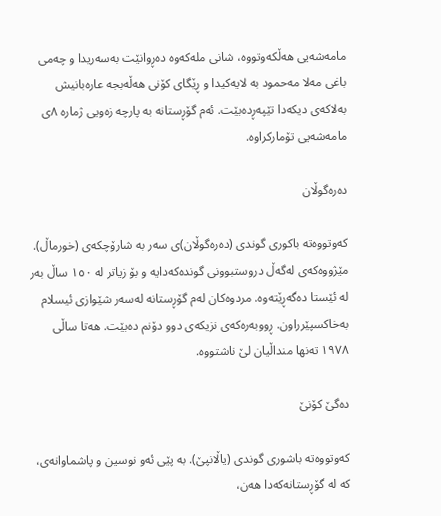مامەشەیی هەڵکەوتووە، شانی ملەکەوە دەڕوانێت بەسەریدا و چەمی باغی مەلا مەحمود بە لایەکیدا و ڕێگای کۆنی هەڵەبجە عارەبانیش بەلاکەی دیکەدا تێپەڕدەبێت. ئەم گۆڕستانە بە پارچە زەویی ژمارە ٨ی مامەشەیی تۆمارکراوە.

دەرەگوڵان

کەوتووەتە باکوری گوندی (دەرەگوڵان)ی سەر به ‌شارۆچکەی (خورماڵ). مێژووەکەی لەگەڵ دروستبوونی گوندەکە‌‌دایه و بۆ زیاتر لە ١٥٠ ساڵ بەر لە ئێستا دەگەڕێتەوە. مردوەکان لەم گۆڕستانە لەسەر شێوازی ئیسلام بەخاکسپێرراون. ڕووبەرەکەی نزیکەی دوو دۆنم دەبێت. هەتا ساڵی ١٩٧٨ تەنها منداڵیان لێ ناشتووە.

دەگێ کۆنێ

کەوتووەتە باشوری گوندی (یاڵانپێ). بە پێی ئەو نوسین و پاشماوانەی، کە لە گۆڕستانەکەدا هەن،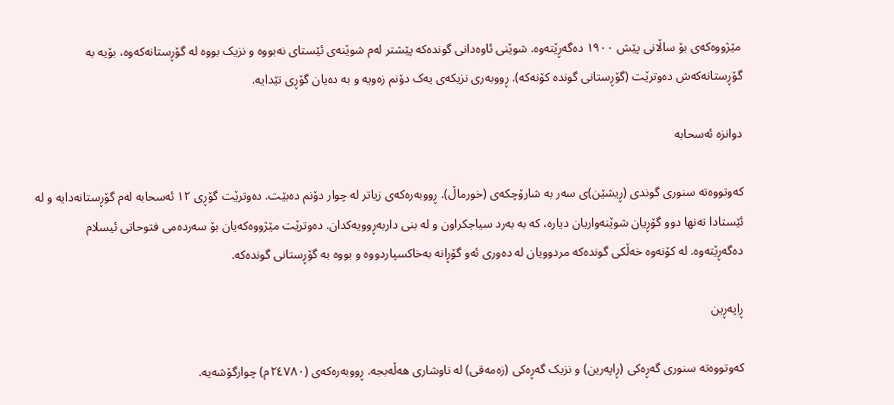مێژووەکەی بۆ ساڵانی پێش ١٩٠٠ دەگەڕێتەوە. شوێنی ئاوەدانی گوندەکە پێشتر لەم شوێنەی ئێستای نەبووە و نزیک بووە لە گۆڕستانەکەوە، بۆیە بە گۆڕستانەکەش دەوترێت (گۆڕستانى گوندە کۆنەکە). ڕووبەری نزیکەی یەک دۆنم زەویە و بە دەیان گۆڕی تێدایە.

دوانزە ئەسحابە

کەوتووەتە سنوری گوندی (ڕیشێن)ی سەر بە شارۆچکەی (خورماڵ). ڕووبەرەکەی زیاتر لە چوار دۆنم دەبێت. دەوترێت گۆڕی ١٢ ئەسحابە لەم گۆڕستانەدایە و لە ئێستادا تەنها دوو گۆڕیان شوێنەواریان دیارە، کە بە بەرد سیاجکراون و لە بنی داربەڕوویەکدان. دەوترێت مێژووەکەیان بۆ سەردەمی فتوحاتی ئیسلام دەگەڕێتەوە. لە کۆنەوە خەڵکی گوندەکە مردوویان لە دەوری ئەو گۆڕانە بەخاکسپاردووە و بووە بە گۆڕستانی گوندەکە.

ڕاپەڕین

کەوتووەتە سنوری گەڕەکی (ڕاپەرین) و نزیک گەڕەکی (زەمەقی) لە ناوشاری هەڵەبجە. ڕووبەرەکەی (٢٤٧٨٠م) چوارگۆشەيە.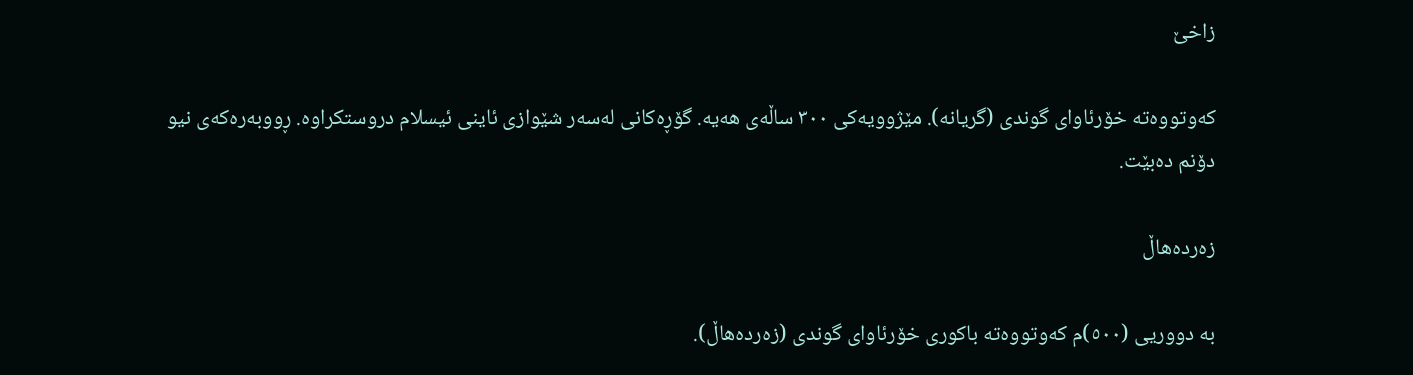زاخێ

کەوتووەتە خۆرئاوای گوندی (گریانە). مێژوویەکی ٣٠٠ ساڵەی هەیە. گۆڕەکانی لەسەر شێوازی ئاینی ئیسلام دروستکراوە. ڕووبەرەکەی نیو دۆنم دەبێت.

زەردەهاڵ

بە دووریی (٥٠٠)م کەوتووەتە باکوری خۆرئاوای گوندی (زەردەهاڵ).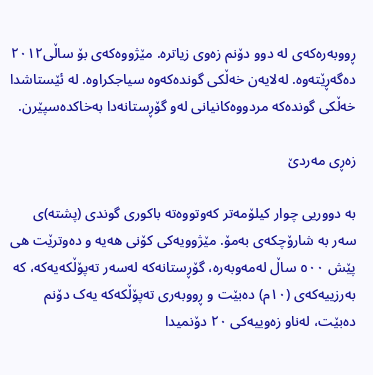ڕووبەرەکەی لە دوو دۆنم زەوى زیاترە. مێژووەکەی بۆ ساڵی٢٠١٢ دەگەڕێتەوە. لەلایەن خەڵکی گوندەکەوە سیاجکراوە. لە ئێستاشدا خەڵکی گوندەکە مردووەکانیانی لەو گۆڕستانەدا بەخاکدەسپێرن.

زەڕی مەردێ

بە دووریى چوار کيلۆمەتر کەوتووەتە باکورى گوندی (پشتە)ی سەر بە شارۆچکەی بەمۆ. مێژوویەکی کۆنی هەیە و دەوترێت هی پێش ٥٠٠ ساڵ لەمەوبەرە، گۆڕستانەکە لەسەر تەپۆڵکەیەکە، کە بەرزییەکەی (١٠م) دەبێت و ڕووبەری تەپۆڵکەکە یەک دۆنم دەبێت، لەناو زەوييەکى ٢٠ دۆنمیدا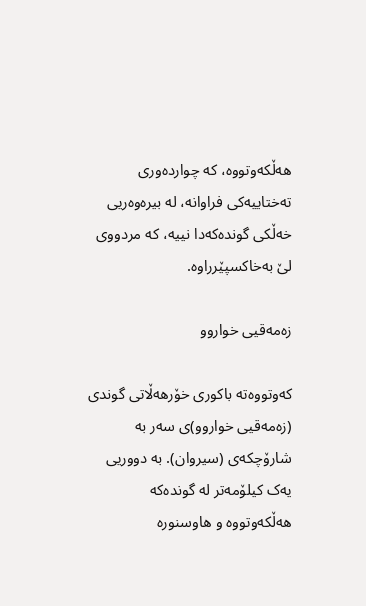هەڵکەوتووە، کە چواردەوری تەختاییەکی فراوانە، لە بیرەوەریی خەڵکی گوندەکەدا نییە، کە مردووی لێ بەخاکسپێرراوە.

زەمەقیى خواروو

کەوتووەتە باکورى خۆرهەڵاتى گوندى (زەمەقیى خواروو)ی سەر بە شارۆچکەی (سیروان). به ‌دووریى يەک کيلۆمەتر لە گوندەکە هەڵکەوتووە و هاوسنورە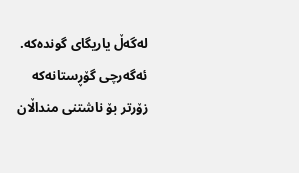لەگەڵ ياريگاى گوندەکە. ئەگەرچى گۆڕستانەکە زۆرتر بۆ ناشتنى منداڵان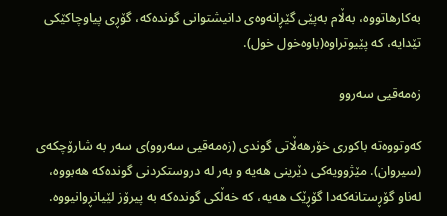بەکارهاتووە، بەڵام بەپێى گێڕانەوەى دانيشتوانى گوندەکه،‌ گۆڕى پياوچاکێکى تێدايه،‌ کە پێیوتراوە(باوەخول خول).

زەمەقیى سەروو

کەوتووەتە باکورى خۆرهەڵاتى گوندى (زەمەقیى سەروو)ی سەر بە شارۆچکەی (سیروان). مێژوويەکى دێرينى هەيە و بەر لە دروستکردنى گوندەکە هەبووە، لەناو گۆڕستانەکەدا گۆڕێک هەيه،‌ که ‌خەڵکى گوندەکە بە پيرۆز لێيانڕوانيووە.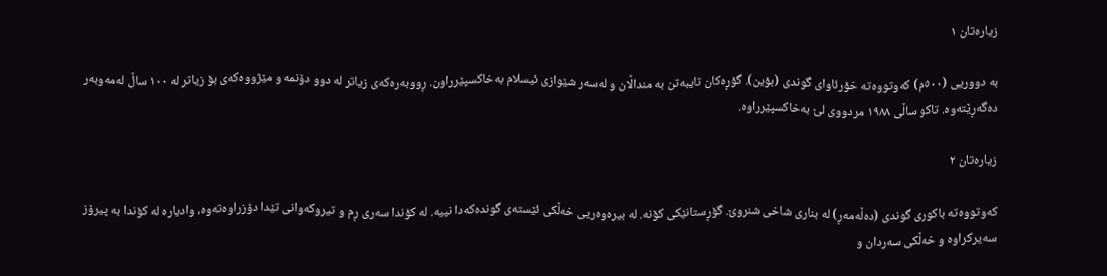زیارەتان ١

بە دووریی (٥٠٠م) کەوتووەتە خۆرئاوای گوندى (بۆین). گۆڕەکان تایبەتن بە منداڵان و لەسەر شێوازى ئیسلام بەخاکسپێرراون. ڕووبەرەکەی زیاتر لە دوو دۆنمە و مێژووەکەی بۆ زیاتر لە ١٠٠ ساڵ لەمەوبەر دەگەڕێتەوە. تاکو ساڵی ١٩٨٨ مردووی لێ بەخاکسپێرراوه.

زیارەتان ٢

کەوتووەتە باکوری گوندی (دەڵەمەڕ) لە بناری شاخی شنروێ. گۆڕستانێکی کۆنە. لە بیرەوەریی خەڵکی ئێستەی گوندەکەدا نییە. لە کۆندا سەری ڕم و تیروکەوانی تێدا دۆزراوەتەوە، واديارە لە کۆندا بە پيرۆز سەيرکراوە و خەڵکى سەردان و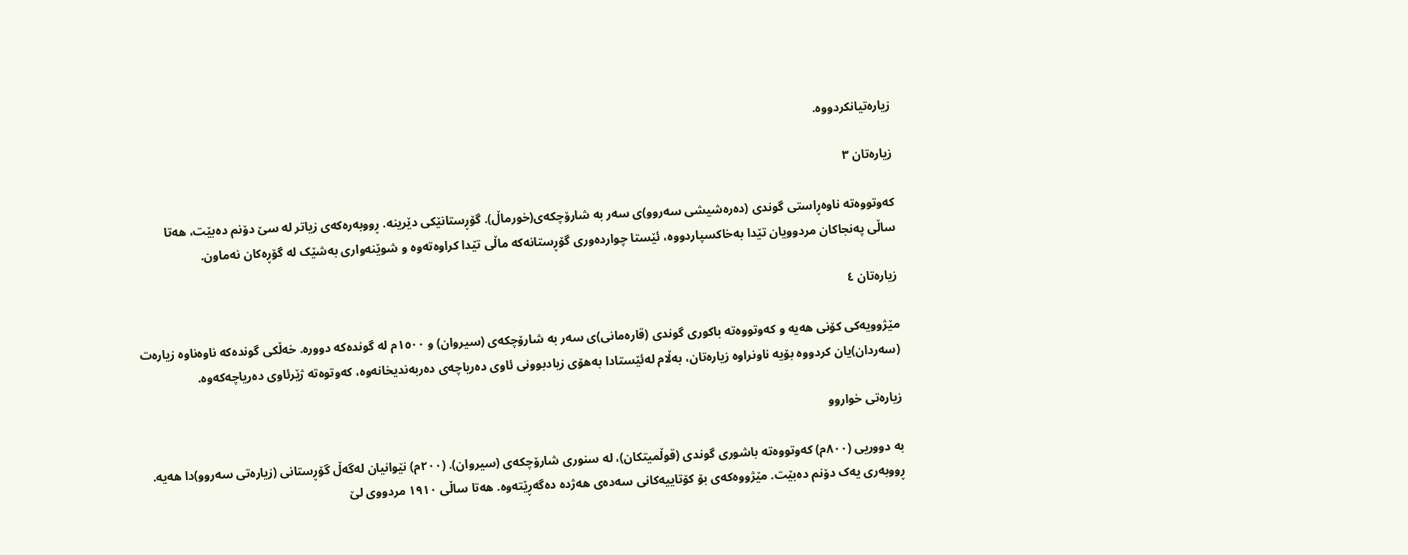زيارەتيانکردووە.

زیارەتان ٣

کەوتووەتە ناوەڕاستی گوندی (دەرەشیشی سەروو)ی سەر به ‌شارۆچکەی(خورماڵ). گۆڕستانێکی دێرینە. ڕووبەرەکەی زیاتر لە سێ دۆنم دەبێت، هەتا ساڵی پەنجاکان مردوویان تێدا بەخاکسپاردووە‌، ئێستا چواردەورى گۆڕستانەکە ماڵى تێدا کراوەتەوە و شوێنەوارى بەشێک لە گۆڕەکان نەماون.

زيارەتان ٤

مێژوويەکى کۆنى هەيە و کەوتووەتە باکورى گوندى (قارەمانى)ی سەر بە شارۆچکەی (سیروان) و ١٥٠٠م لە گوندەکە دوورە. خەڵکى گوندەکە ناوەناوە زيارەت (سەردان)يان کردووە بۆيە ناونراوە زيارەتان، بەڵام لەئێستادا بەهۆى زيادبوونى ئاوى دەرياچەى دەربەنديخانەوه،‌ کەوتوەتە ژێرئاوى دەرياچەکەوە.

زیارەتی خواروو

بە دووریی (٨٠٠م) کەوتووەتە باشوری گوندی (قوڵمیتکان)، لە سنوری شارۆچکەی (سیروان). (٢٠٠م) نێوانیان لەگەڵ گۆڕستانی (زیارەتی سەروو)دا هەیە. ڕووبەری یەک دۆنم دەبێت. مێژووەکەی بۆ کۆتاییەکانی سەدەی هەژدە دەگەڕێتەوە. هەتا ساڵی ١٩١٠ مردووی لێ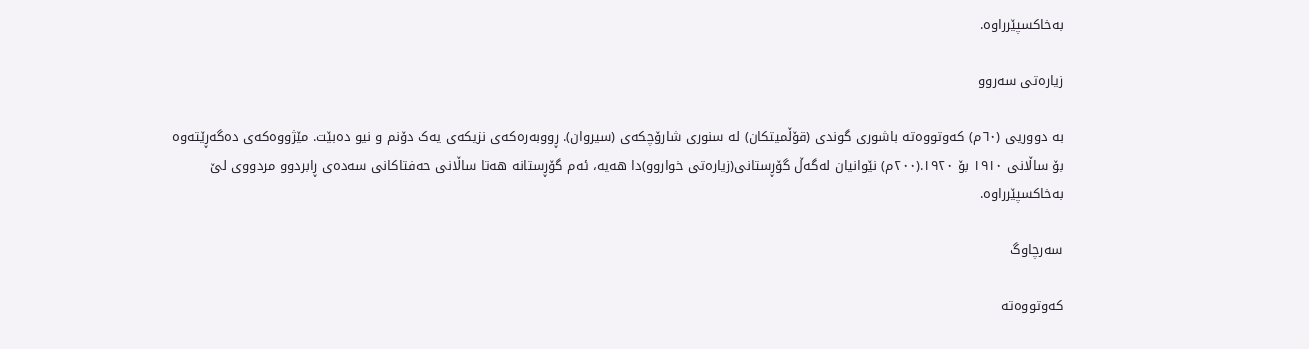بەخاکسپێرراوە.

زیارەتی سەروو

بە دووریی (٦٠م) کەوتووەتە باشوری گوندی (قۆڵمیتکان) لە سنوری شارۆچکەی (سیروان). ڕووبەرەکەی نزیکەی یەک دۆنم و نیو دەبێت. مێژووەکەی دەگەڕێتەوە بۆ ساڵانی ١٩١٠ بۆ ١٩٢٠.(٢٠٠م) نێوانیان لەگەڵ گۆڕستانی(زیارەتی خواروو)دا هەیە، ئەم گۆڕستانە هەتا ساڵانی حەفتاکانی سەدەی ڕابردوو مردووی لێ بەخاکسپێرراوە.

سەرچاوگ

کەوتووەتە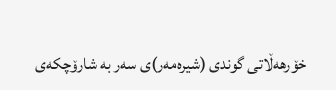خۆرهەڵاتی گوندی (شیرەمەر)ی سەر به ‌شارۆچکەی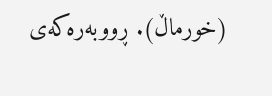(خورماڵ). ڕووبەرەکەی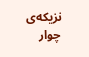نزیکەی چوار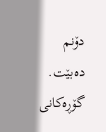دۆنم دەبێت. گۆڕەکانی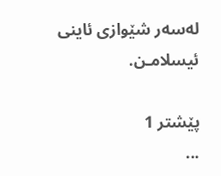لەسەر شێوازی ئاینی ئیسلامـن.

پێشتر 1
...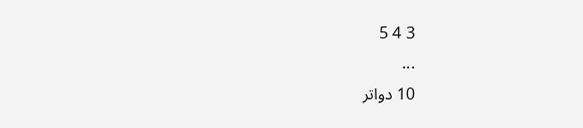3 4 5
...
10 دواتر